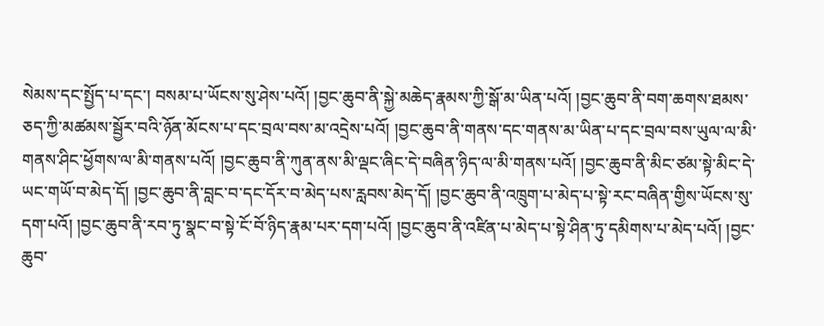སེམས་དང་སྤྱོད་པ་དང་། བསམ་པ་ཡོངས་སུ་ཤེས་པའོ། །བྱང་ཆུབ་ནི་སྐྱེ་མཆེད་རྣམས་ཀྱི་སྒོ་མ་ཡིན་པའོ། །བྱང་ཆུབ་ནི་བག་ཆགས་ཐམས་ཅད་ཀྱི་མཚམས་སྦྱོར་བའི་ཉོན་མོངས་པ་དང་བྲལ་བས་མ་འདྲེས་པའོ། །བྱང་ཆུབ་ནི་གནས་དང་གནས་མ་ཡིན་པ་དང་བྲལ་བས་ཡུལ་ལ་མི་གནས་ཤིང་ཕྱོགས་ལ་མི་གནས་པའོ། །བྱང་ཆུབ་ནི་ཀུན་ནས་མི་ལྡང་ཞིང་དེ་བཞིན་ཉིད་ལ་མི་གནས་པའོ། །བྱང་ཆུབ་ནི་མིང་ཙམ་སྟེ་མིང་དེ་ཡང་གཡོ་བ་མེད་དོ། །བྱང་ཆུབ་ནི་བླང་བ་དང་དོར་བ་མེད་པས་རླབས་མེད་དོ། །བྱང་ཆུབ་ནི་འཁྲུག་པ་མེད་པ་སྟེ་རང་བཞིན་གྱིས་ཡོངས་སུ་དག་པའོ། །བྱང་ཆུབ་ནི་རབ་ཏུ་སྣང་བ་སྟེ་ངོ་བོ་ཉིད་རྣམ་པར་དག་པའོ། །བྱང་ཆུབ་ནི་འཛིན་པ་མེད་པ་སྟེ་ཤིན་ཏུ་དམིགས་པ་མེད་པའོ། །བྱང་ཆུབ་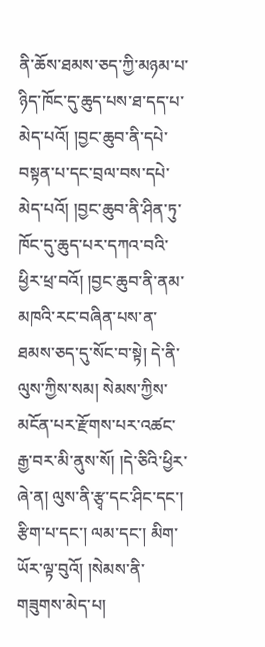ནི་ཆོས་ཐམས་ཅད་ཀྱི་མཉམ་པ་ཉིད་ཁོང་དུ་ཆུད་པས་ཐ་དད་པ་མེད་པའོ། །བྱང་ཆུབ་ནི་དཔེ་བསྟན་པ་དང་བྲལ་བས་དཔེ་མེད་པའོ། །བྱང་ཆུབ་ནི་ཤིན་ཏུ་ཁོང་དུ་ཆུད་པར་དཀའ་བའི་ཕྱིར་ཕྲ་བའོ། །བྱང་ཆུབ་ནི་ནམ་མཁའི་རང་བཞིན་པས་ན་ཐམས་ཅད་དུ་སོང་བ་སྟེ། དེ་ནི་ལུས་ཀྱིས་སམ། སེམས་ཀྱིས་མངོན་པར་རྫོགས་པར་འཚང་རྒྱ་བར་མི་ནུས་སོ། །དེ་ཅིའི་ཕྱིར་ཞེ་ན། ལུས་ནི་རྩྭ་དང་ཤིང་དང་། རྩིག་པ་དང་། ལམ་དང་། མིག་ཡོར་ལྟ་བུའོ། །སེམས་ནི་གཟུགས་མེད་པ།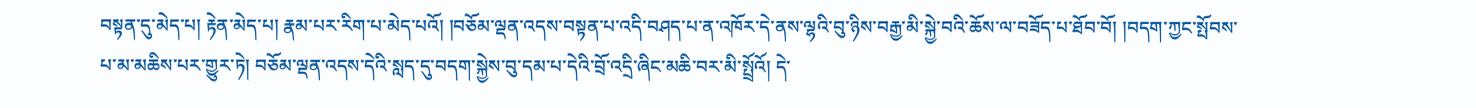བསྟན་དུ་མེད་པ། རྟེན་མེད་པ། རྣམ་པར་རིག་པ་མེད་པའོ། །བཅོམ་ལྡན་འདས་བསྟན་པ་འདི་བཤད་པ་ན་འཁོར་དེ་ནས་ལྷའི་བུ་ཉིས་བརྒྱ་མི་སྐྱེ་བའི་ཆོས་ལ་བཟོད་པ་ཐོབ་བོ། །བདག་ཀྱང་སྤོབས་པ་མ་མཆིས་པར་གྱུར་ཏེ། བཅོམ་ལྡན་འདས་དེའི་སླད་དུ་བདག་སྐྱེས་བུ་དམ་པ་དེའི་བྲོ་འདྲི་ཞིང་མཆི་བར་མི་སྤྲོའོ། དེ་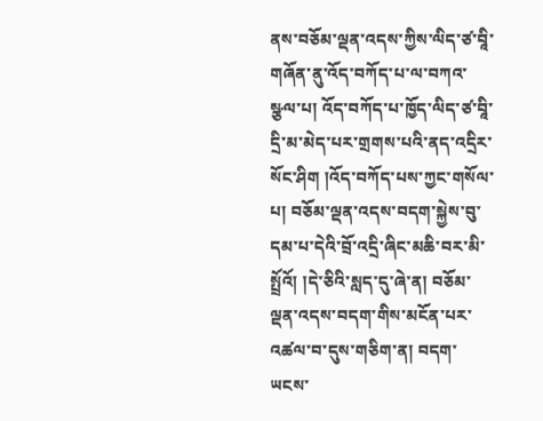ནས་བཅོམ་ལྡན་འདས་ཀྱིས་ལིད་ཙ་བཱི་གཞོན་ནུ་འོད་བཀོད་པ་ལ་བཀའ་སྩལ་པ། འོད་བཀོད་པ་ཁྱོད་ལིད་ཙ་བཱི་དྲི་མ་མེད་པར་གྲགས་པའི་ནད་འདྲིར་སོང་ཤིག །འོད་བཀོད་པས་ཀྱང་གསོལ་པ། བཅོམ་ལྡན་འདས་བདག་སྐྱེས་བུ་དམ་པ་དེའི་བྲོ་འདྲི་ཞིང་མཆི་བར་མི་སྤྲོའོ། །དེ་ཅིའི་སླད་དུ་ཞེ་ན། བཅོམ་ལྡན་འདས་བདག་གིས་མངོན་པར་འཚལ་བ་དུས་གཅིག་ན། བདག་ཡངས་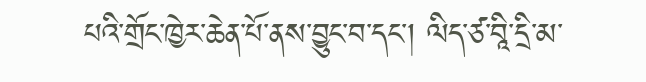པའི་གྲོང་ཁྱེར་ཆེན་པོ་ནས་བྱུང་བ་དང་། ལིད་ཙ་བཱི་དྲི་མ་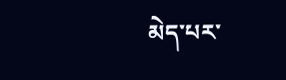མེད་པར་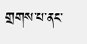གྲགས་པ་ནང་